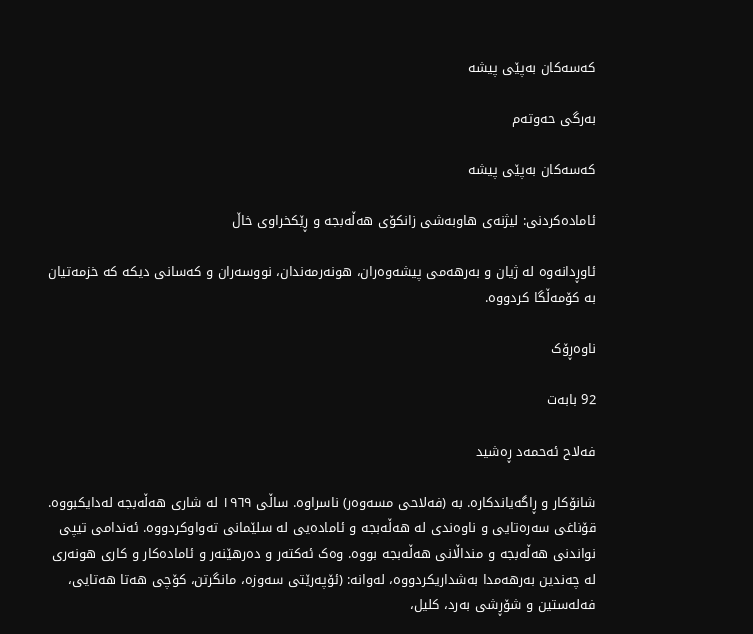کەسەکان بەپێی پیشە

بەرگی حەوتەم

کەسەکان بەپێی پیشە

ئامادەکردنی: لیژنه‌ی هاوبه‌شی زانكۆی هه‌ڵه‌بجه‌ و ڕێكخراوی خاڵ

ئاوڕدانەوە لە ژیان و بەرهەمی پیشەوەران، هونەرمەندان، نووسەران و کەسانی دیکە کە خزمەتیان بە کۆمەڵگا کردووە.

ناوەڕۆک

92 بابەت

فەلاح ئەحمەد ڕەشید

شانۆکار و ڕاگەیاندکارە. بە (فەلاحی مسەوەر) ناسراوە. ساڵی ١٩٦٩ لە شاری هەڵەبجە لەدایکبووە. قۆناغی سەرەتایی و ناوەندی لە هەڵەبجە و ئامادەیی لە سلێمانی تەواوکردووە. ئەندامی تیپی نواندنی هەڵەبجە و منداڵانی هەڵەبجە بووە. وەک ئەکتەر و دەرهێنەر و ئامادەکار و کاری هونەری لە چەندین بەرهەمدا بەشداریکردووە، لەوانە: (ئۆپەرێتی سەوزە، مانگرتن، کۆچی هەتا هەتایی، فەلەستین و شۆڕشی بەرد، کلیل،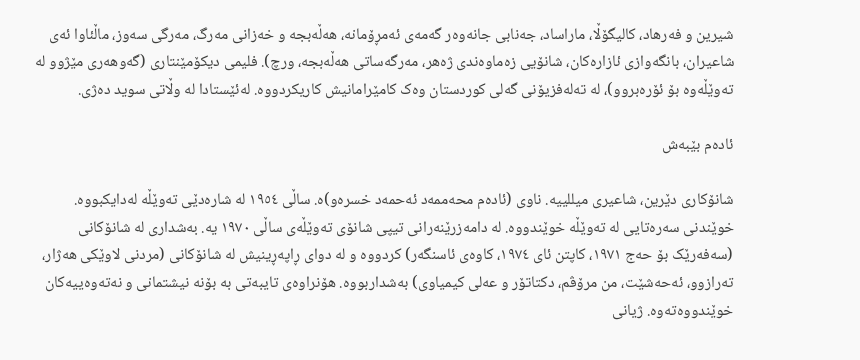شیرین و فەرهاد، کالیگۆڵا، ماراساد، جەنابی جانەوەر گەمەی ئەمڕۆمانە، هەڵەبجە و خەزانی مەرگ، مەرگی سەوز، ماڵئاوا ئەی شاعیران، بانگەوازی ئازارەکان، شانۆیی زەماوەندی ژەهر، مەرگەساتی هەڵەبجە، ورچ). فلیمی دیکۆمێنتاری (گەوهەری مێژوو لە تەوێڵەوە بۆ ئۆرەبروو)، لە تەلەفزیۆنی گەلی کوردستان وەک کامێرامانیش کاریکردووە. لەئێستادا لە وڵاتی سوید دەژی.

ئادەم بێبەش

شانۆکاری دێرین، شاعیری میللییە. ناوی (ئادەم محەممەد ئەحمەد خسرەو)ە. ساڵی ١٩٥٤ لە شارەدێی تەوێڵە لەدایکبووە. خوێندنی سەرەتایی لە تەوێڵە خوێندووە. لە دامەزرێنەرانی تیپی شانۆی تەوێڵەی ساڵی ١٩٧٠ یە. بەشداری لە شانۆکانی (سەفەرێک بۆ حەج ١٩٧١، کاپتن ئای ١٩٧٤، کاوەی ئاسنگەر) کردووە و لە دوای ڕاپەڕینیش لە شانۆکانی (مردنی لاوێکی هەژار، تەرازوو، ئەحەشێت، من مرۆڤم، دکتاتۆر و عەلی کیمیاوی) بەشداربووە. هۆنراوەی تایبەتی بە بۆنە نیشتمانی و نەتەوەییەکان خوێندووەتەوە. ژیانی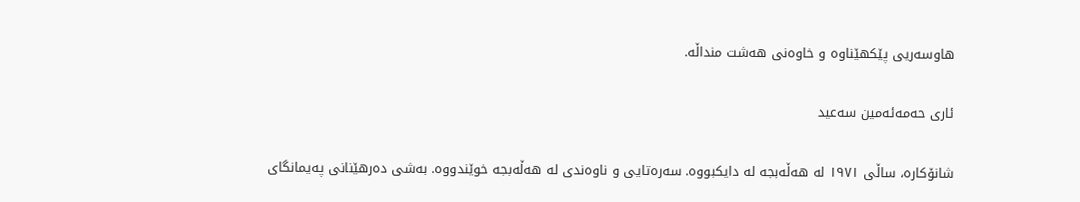هاوسەریی پێکهێناوە‌ و خاوەنی هەشت منداڵە.

ئاری حەمەئەمین سەعید

شانۆکارە، ساڵی ١٩٧١ لە هەڵەبجە لە دایکبووە. سەرەتایی و ناوەندی لە هەڵەبجە خوێندووە. بەشی دەرهێنانی پەیمانگای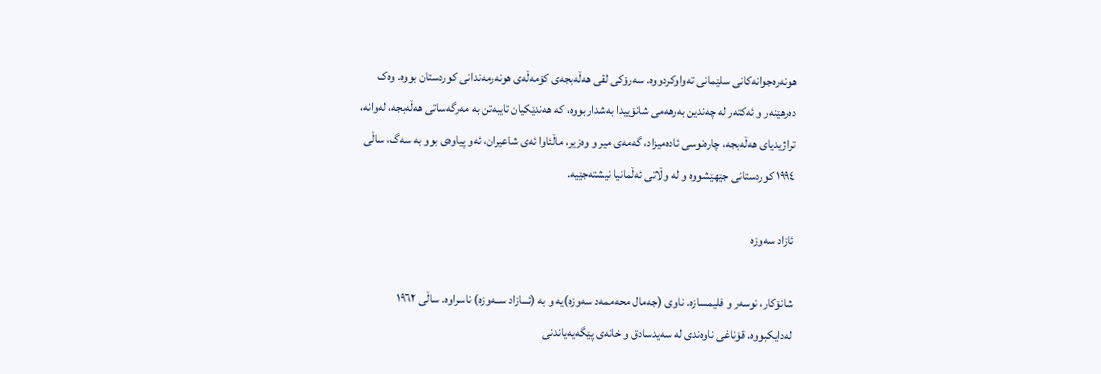هونەرەجوانەکانی سلێمانی تەواوکردووە. سەرۆکی لقی هەڵەبجەی کۆمەڵەی هونەرمەندانی کوردستان بووە. وەک دەرهێنەر و ئەکتەر لە چەندین بەرهەمی شانۆییدا بەشداربووە، کە هەندێکیان تایبەتن بە مەرگەساتی هەڵەبجە، لەوانە، تراژیدیای هەڵەبجە، چارەنوسی ئادەمیزاد، گەمەی میر و وەزیر، ماڵئاوا ئەی شاعیران، ئەو پیاوەی بوو بە سەگ، ساڵی ١٩٩٤ کوردستانی جێهێشووە و لە وڵاتی ئەڵمانیا نیشتەجێیە.

ئازاد سەوزه ‌

شانۆکار، نوسەر و فلیمسازە. ناوی (جەمال محەممەد سەوزە)یە و بە (ئـــازاد ســەوزە) ناسراوە. ساڵی ١٩٦٢ لەدایکبووە. قۆناغی ناوەندی لە سەیدسادق و خانەی پێگەیەیاندنی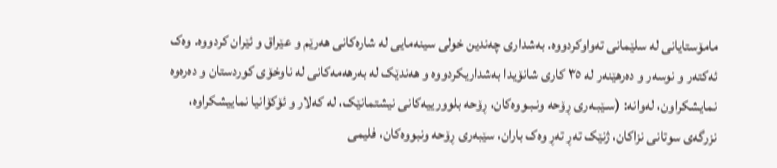مامۆستایانی لە سلێمانی تەواوکردووە. بەشداری چەندین خولی سینەمایی لە شارەکانی هەرێم و عێراق و ئێران کردووە. وەک ئەکتەر و نوسەر و دەرهێنەر لە ٣٥ کاری شانۆیدا بەشداریکردووە و هەندێک لە بەرهەمەکانی لە ناوخۆی کوردستان و دەرەوە نمایشکراون، لەوانە: (سـێبـەری ڕۆحە ونـبـووەکان، ڕۆحە بلوورییەکانی نیشتمانێک، لە کەلار و ئۆکۆانیا نماییشکراوە، نزرگەی سوتانی نزاکان، ژنێک تەڕ تەڕ وەک باران، سێبەری ڕۆحە ونبووەکان، فلیمی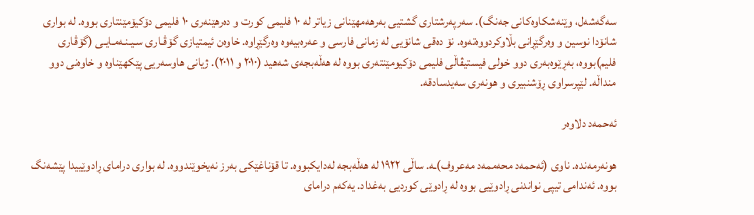سەگەشەل، وێنەشکاوەکانی جەنگ). سەرپەرشتاری گشتیی بەرهەمهێنانی زیاتر لە ١٠ فلیمی کورت و دەرهێنەری ١٠ فلیمی دۆکیۆمێنتاری بووە. لە بواری شانۆدا نوسین و وەرگێڕانی بڵاوکردووەتەوە‌. نۆ دەقی شانۆیی لە زمانی فارسی و عەرەبیەوە وەرگێڕاوە. خاوەن ئیمتیازی گۆڤـاری سـیـنـەمـایـی (گۆڤاری فلیم)بووە، بەڕێوەبەری دوو خولی فیستیڤاڵی فلیمی دۆکیومێنتەری بووە لە هەڵەبجەی شەهید (٢٠١٠ و ٢٠١١). ژیانی هاوسەریی پێکهێناوە‌ و خاوەنی دوو منداڵە. لێپرسراوی ڕۆشنبیری و هونەری سەیدسادقە.

ئەحمەد دلاوەر

هونەرمەندە. ناوی (ئەحمەد محەممەد مەعروف)ـە. ساڵی ١٩٢٢ لە هەڵەبجە لەدایکبووە. تا قۆناغێکی بەرز نەیخوێندووە. لە بواری درامای ڕادوێییدا پێشەنگ بووە. ئەندامی تیپی نواندنی ڕادوێیی بووە لە ڕادوێی کوردیی بەغداد. یەکەم درامای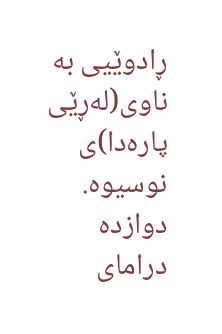ڕادوێیی بە ناوی(لەڕێی پارەدا)ی نوسیوە. دوازدە درامای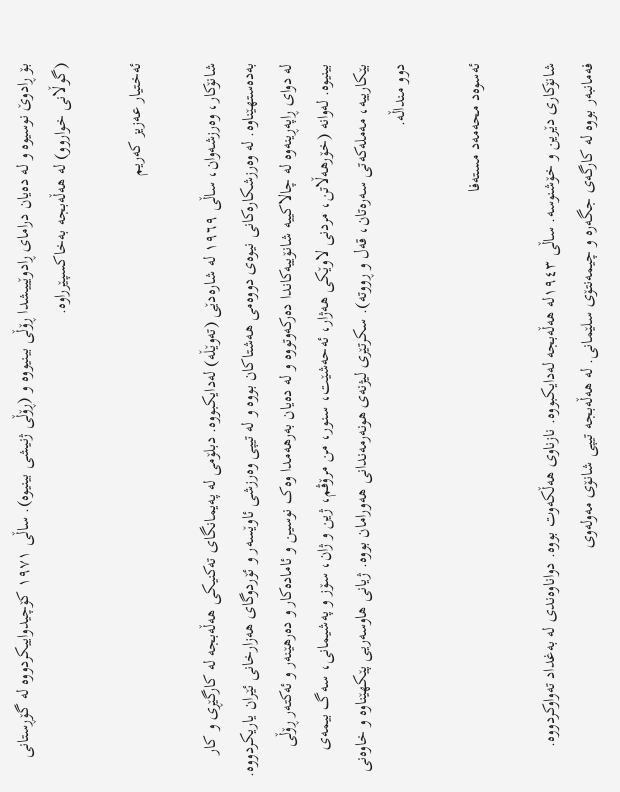بۆ ڕادوێ نوسیوە و لە دەیان درامای ڕادوێییشدا ڕۆڵی بینیووە و (ڕۆڵی ژنیشی بینیوە). ساڵی ١٩٧١ کۆچیدواییکردووە لە گۆڕستانی (گوڵانی خواروو) لە هەڵەبجە بەخاکسپێرراوە.

ئەختیار عەزیز کەریم

شانۆکار، وەرزشەوان، ساڵی ١٩٦٩ لە شارەدێی (تەوێڵە) لەدایکبووە. دبلۆمی لە پەیمانگای تەکنیکی هەڵەبجە لە کارگێڕی و کار بەدەستهێناوە. لە وەرزشکارەکانی نیوەی دووەمی هەشتاکان بووە و لە تیپی وەرزشی ئاوێسەر و ئۆردوگای هەزارخانی ئێران یاریکردووە. لە دوای ڕاپەڕینەوە لە چالاکییە شانۆییەکاندا دەرکەوتووە و لە دەیان بەرهەمدا وەک نوسین و ئامادەکار و دەرهێنەر و ئەکتەر ڕۆڵی بینیوە. لەوانە (خۆرهەڵاتن، مردنی لاوێکی هەژار، ئەحەشێت، سنور، من مرۆڤم، ژین و ژان، سۆز و پەشیمانی، سەگ بیمەی بێکارییە، مەملەکەتی سەرەتان، قەل و ڕووتە). سکرتێری لیژنەی هونەرمەندانی هەورامان بووە. ژیانی هاوسەریی پێکهێناوە‌ و خاوەنی دوو منداڵە.

ئەسوەد محەمەد مستەفا

شانۆکاری دێرین و خۆشنوسە. ساڵی ١٩٤٣لە هەڵەبجە لەدایکبووە. نازناوی هەڵکەوت بووە. دواناوەندی لە بەغداد تەواوکردووە. فەمانبەر بووە لە کارگەی جگەرە و چیمەنتۆی سلێمانی. لە هەڵەبجە تیپی شانۆی مەولەوی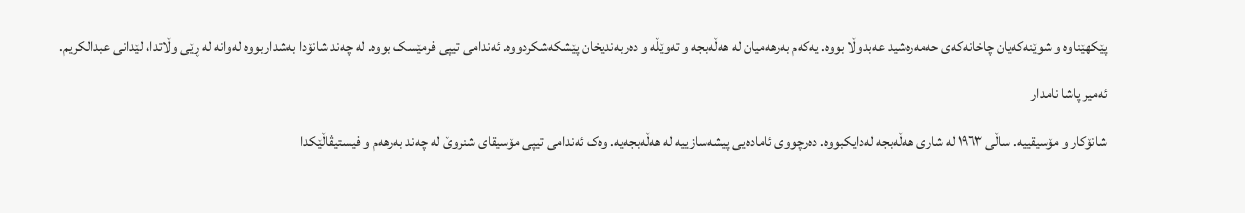پێکهێناوە و شوێنەکەیان چاخانەکەی حەمەرەشید عەبدوڵا بووە. یەکەم بەرهەمیان لە هەڵەبجە و تەوێڵە و دەربەندیخان پێشکەشکردووە. ئەندامی تیپی فرمێسک بووە. لە چەند شانۆدا بەشداربووە لەوانە لە ڕێی وڵاتدا، لێدانی عبدالکریم.

ئەمیر پاشا نامدار

شانۆکار و مۆسیقییە‌. ساڵی ١٩٦٣ لە شاری هەڵەبجە لەدایکبووە. دەرچووی ئامادەیی پیشەسازییە لە هەڵەبجەیە. وەک ئەندامی تیپی مۆسیقای شنروێ لە چەند بەرهەم و فیستیڤاڵێکدا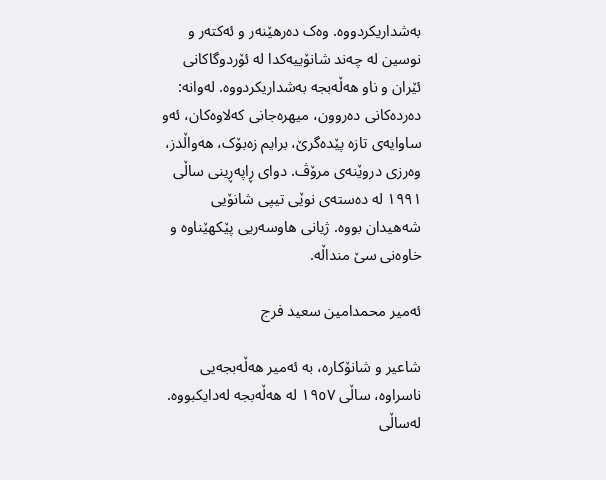بەشداریکردووە. وەک دەرهێنەر و ئەکتەر و نوسین لە چەند شانۆییەکدا لە ئۆردوگاکانی ئێران و ناو هەڵەبجە بەشداریکردووە. لەوانە: دەردەکانی دەروون، میهرەجانی کەلاوەکان، ئەو ساوایەی تازە پێدەگرێ، برایم زەبۆک، هەواڵدز، وەرزی دروێنەی مرۆڤ. دوای ڕاپەڕینی ساڵی ١٩٩١ لە دەستەی نوێی تیپی شانۆیی شەهیدان بووە. ژیانی هاوسەریی پێکهێناوە ‌و خاوەنی سێ منداڵە.

ئەمیر محمدامین سعید فرج

شاعیر و شانۆکارە، بە ئەمیر هەڵەبجەیی ناسراوە، ساڵی ١٩٥٧ لە هەڵەبجە لەدایکبووە. لەساڵی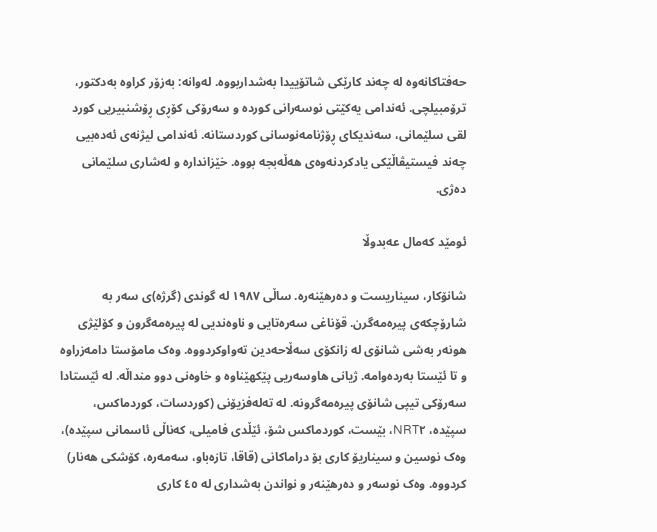حەفتاکانەوە لە چەند کارێکی شاتۆییدا بەشداربووە. لەوانە: بەزۆر کراوە بەدکتور، ترۆمبیلچی. ئەندامی یەکێتی نوسەرانی کوردە و سەرۆکی کۆڕی ڕۆشنبیریی کورد لقی سلێمانی، سەندیکای ڕۆژنامەنوسانی کوردستانە. ئەندامی لیژنەی ئەدەبیی چەند فیستیڤاڵێکی یادکردنەوەی هەڵەبجە بووە. خێزاندارە و لەشاری سلێمانی دەژی.

ئومێد کەمال عەبدوڵا

شانۆکار، سیناریست و دەرھێنەرە. ساڵی ١٩٨٧ لە گوندی (گرژە)ی سەر بە شارۆچکەی پیرەمەگرن. قۆناغی سەرەتایی و ناوەندیی لە پیرەمەگرون و کۆلێژی ھونەر بەشی شانۆی لە زانکۆی سەڵاحەدین تەواوکردووە. وەک مامۆستا دامەزراوە و تا ئێستا بەردەوامە. ژیانی هاوسەریی پێکهێناوە‌ و خاوەنی دوو منداڵە. لە ئێستادا سەرۆکی تیپی شانۆی پیرەمەگرونە. لە تەلەفزیۆنی (کوردسات، کوردماکس، سپێدە، NRT٢، بێست، کوردماکس شۆ، ئێڵدی فامیلی، کەناڵی ئاسمانی سپێدە)، وەک نوسین و سیناریۆ کاری بۆ دراماکانی (قاقا، تازەباو، سەمەرە، کۆشکی ھەنار) کردووە. وەک نوسەر و دەرھێنەر و نواندن بەشداری لە ٤٥ کاری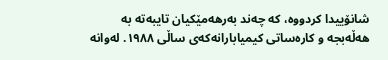شانۆییدا کردووە، کە چەند بەرهەمێکیان تایبەتە بە هەڵەبجە و کارەساتی کیمیابارانەکەی ساڵی ١٩٨٨. لەوانە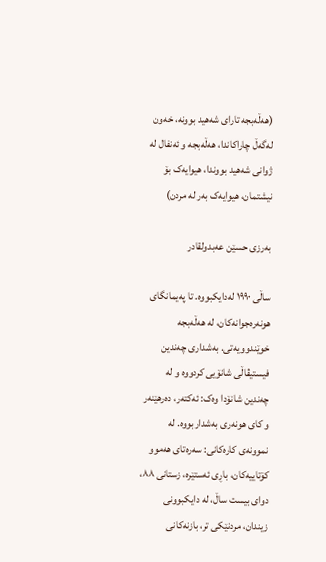(ھەڵەبجە تارای شەھید بوونە، خەون لەگەڵ چاراکاندا، ھەڵەبجە و ئەنفال لە ژوانی شەھید بووندا، ھیوایەک بۆ نیشتمان، ھیوایەک بەر لە مردن)

بەرزی حسێن عەبدولقادر

ساڵی ١٩٩٠ لەدایکبووە. تا پەیمانگای هونەرەجوانەکان، لە هەڵەبجە خوێندوویەتی. بەشداری چەندین فیستیڤاڵی شانۆیی کردووە و لە چەندین شانۆدا وەک: ئەکتەر، دەرهێنەر و کای هونەری بەشداربووە. لە نموونەی کارەکانی: سەرەتای هەموو کۆتاییەکان، باڕی ئەستێرە، زستانی ٨٨، دوای بیست ساڵ، لە دایکبوونی زیندان، مردنێکی تر، بازنەکانی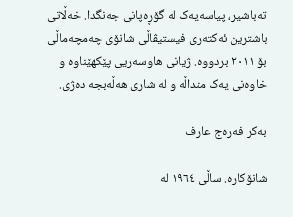تەباشیر، پیاسەیەک لە گۆڕەپانی جەنگدا. خەڵاتی باشترین ئەکتەری فیستیڤاڵی شانۆی چەمچەماڵی بۆ ٢٠١١ بردووە. ژیانی هاوسەریی پێکهێناوە‌ و خاوەنی یەک منداڵە و لە شاری هەڵە‌بجە دەژی.

بەکر فەرەج عارف

شانۆکارە. ساڵی ١٩٦٤ لە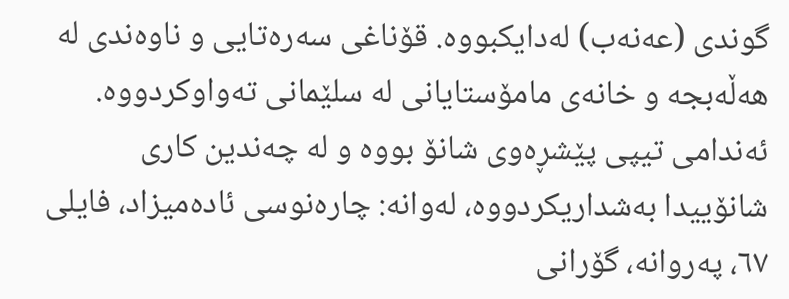گوندی (عەنەب) لەدایکبووە. قۆناغی سەرەتایی و ناوەندی لە هەڵەبجە و خانەی مامۆستایانی لە سلێمانی تەواوکردووە. ئەندامی تیپی پێشڕەوی شانۆ بووە و لە چەندین کاری شانۆییدا بەشداریکردووە، لەوانە: چارەنوسی ئادەمیزاد، فایلی ٦٧، پەروانە، گۆرانی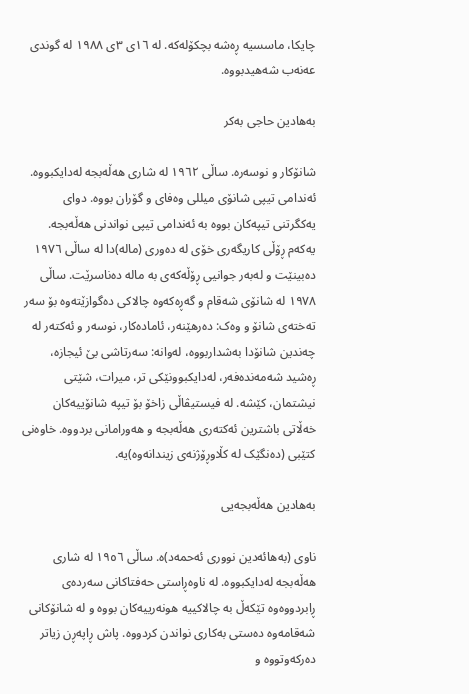چایکا، ماسسیە ڕەشە بچکۆلەکە. لە ١٦ی ٣ی ١٩٨٨ لە گوندی عەنەب شەهیدبووە.

بەهادین حاجی بەکر

شانۆکار و نوسەرە. ساڵی ١٩٦٢ لە شاری هەڵەبجە لەدایکبووە. ئەندامی تیپی شانۆی میللی وەفای و گۆران بووە. دوای یەکگرتنی تیپەکان بووە بە ئەندامی تیپی نواندنی هەڵەبجە. یەکەم ڕۆڵی کاریگەری خۆی لە دەوری (مالە)دا لە ساڵی ١٩٧٦ دەبینێت و لەبەر جوانیى ڕۆڵەکەی بە مالە دەناسرێت. ساڵی ١٩٧٨ لە شانۆی شەقام و گەڕەکەوە چالاکی دەگوازێتەوە بۆ سەر تەختەی شانۆ و وەک: دەرهێنەر، ئامادەکار، نوسەر و ئەکتەر لە چەندین شانۆدا بەشداربووە، لەوانە: سەرتاشی بێ ئیجازە، ڕەشید شەمەندەفەر، لەدایکبوونێکی تر، میرات، شێتی نیشتمان، کێشە. لە فیستیڤاڵی زاخۆ بۆ تیپە شانۆییەکان خەڵاتی باشترین ئەکتەری هەڵەبجە و هەورامانی بردووە. خاوەنی کتێبی (دەنگێک لە کڵاوڕۆژنەی زیندانەوە)یە.

بەهادین هەڵەبجەیی

ناوی (بەهائەدین نووری ئەحمەد)ە. ساڵی ١٩٥٦ لە شاری هەڵەبجە لەدایکبووە. لە ناوەڕاستی حەفتاکانی سەردەی ڕابردووەوە تێکەڵ بە چالاکییە هونەرییەکان بووە و لە شانۆکانی شەقامەوە دەستی بەکاری نواندن کردووە. پاش ڕاپەڕن زیاتر دەرکەوتووە و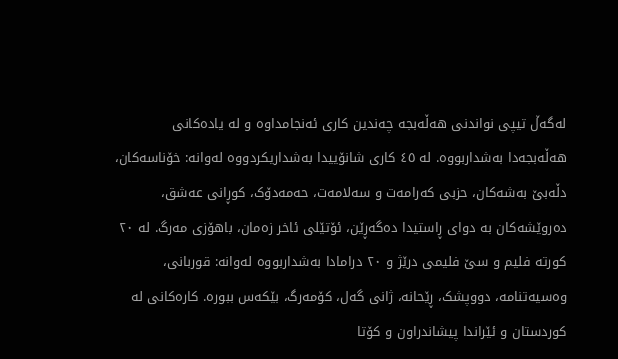لەگەڵ تیپی نواندنی هەڵەبجە چەندین کاری ئەنجامداوە و لە یادەکانی هەڵەبجەدا بەشداربووە. لە ٤٥ کاری شانۆییدا بەشداریکردووە لەوانە: خۆناسەکان، دڵەبێ بەشەکان، حزبی کەرامەت و سەلامەت، حەمەدۆک، کوڕانی عەشق، دەروێشەکان بە دوای ڕاستیدا دەگەڕێن، ئۆتێلی ئاخر زەمان، باهۆزی مەرگ. لە ٢٠ کورتە فلیم و سێ فلیمی درێژ و ٢٠ درامادا بەشداربووە لەوانە: قوربانی، وەسیەتنامە، دووپشک، ڕێحانە، ژانی گەل، کۆمەرگ، بێکەس ببورە. کارەکانی لە کوردستان و ئێراندا پیشاندراون و کۆتا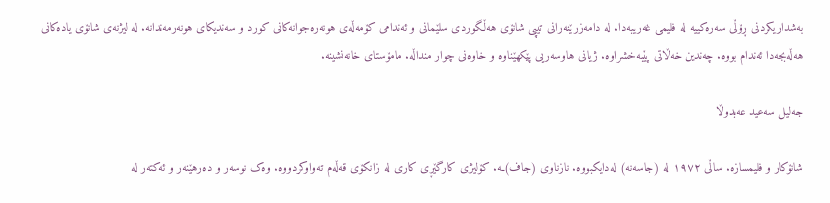بەشداریکردنی ڕۆڵی سەرەکییە لە فلیمی غەریبەدا. لە دامەزرێنەرانی تیپی شانۆی هەڵگوردی سلێمانی و ئەندامی کۆمەڵەی هونەرەجوانەکانی کورد و سەندیکای هونەرمەندانە. لە لیژنەی شانۆی یادەکانی هەڵەبجەدا ئەندام بووە. چەندین خەڵاتی پێبەخشراوە. ژیانی هاوسەریی پێکهێناوە‌ و خاوەنی چوار منداڵە. مامۆستای خانەنشینە.

جەلیل سەعید عەبدوڵا

شانۆکار و فلیمسازە. ساڵی ١٩٧٢ لە (جاسەنە) لەدایکبووە. نازناوی (جاف)ـە. کۆلیژی کارگێڕی کاری لە زانکۆی قەڵەم تەواوکردووە. وەک نوسەر و دەرهێنەر و ئەکتەر لە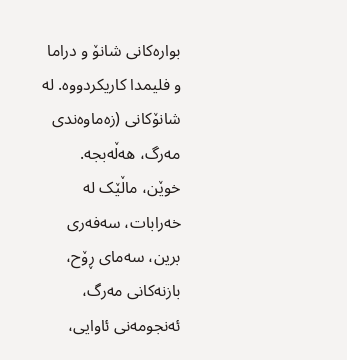بوارەکانی شانۆ و دراما و فلیمدا کاریکردووە. لە شانۆکانی (زەماوەندی مەرگ، هەڵەبجە. خوێن، ماڵێک لە خەرابات، سەفەری برین، سەمای ڕۆح، بازنەکانی مەرگ، ئەنجومەنی ئاوایی،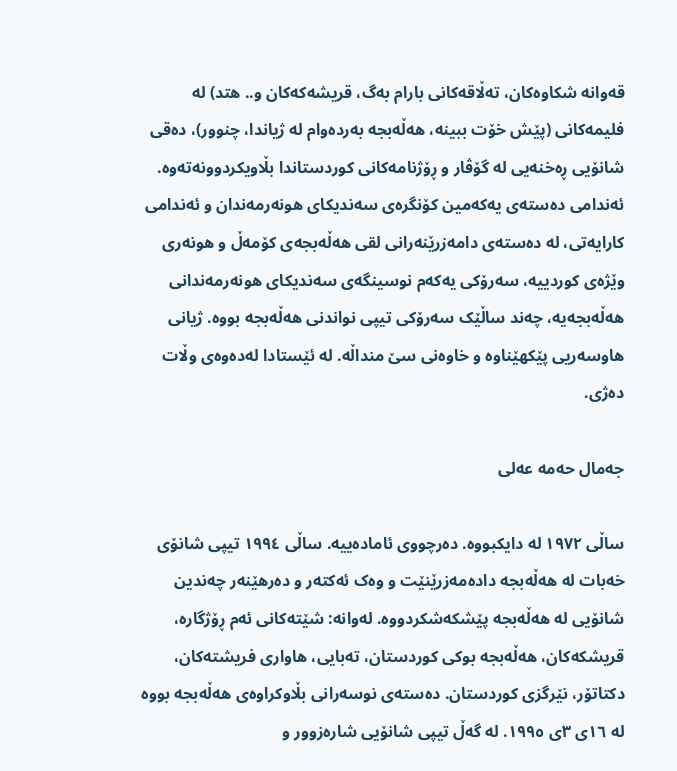قەوانە شکاوەکان، تەڵاقەکانی بارام بەگ، قریشەکەکان و.. هتد) لە فلیمەکانی (پێش خۆت ببینە، هەڵەبجە بەردەوام لە ژیاندا، چنوور)، دەقی شانۆیی ڕەخنەیی لە گۆڤار و ڕۆژنامەکانی کوردستاندا بڵاویکردوونەتەوە. ئەندامی دەستەی یەکەمین کۆنگرەی سەندیکای هونەرمەندان و ئەندامی کارایەتی، لە دەستەی دامەزرێنەرانی لقی هەڵەبجەی کۆمەڵ و هونەری وێژەی کوردییە، سەرۆکی یەکەم نوسینگەی سەندیکای هونەرمەندانی هەڵەبجەیە، چەند ساڵێک سەرۆکی تیپی نواندنی هەڵەبجە بووە. ژیانی هاوسەریی پێکهێناوە‌ و خاوەنی سێ منداڵە. لە ئێستادا لەدەوەی وڵات دەژی.

جەمال حەمە عەلی

ساڵی ١٩٧٢ لە دایکبووە. دەرچووی ئامادەییە. ساڵی ١٩٩٤ تیپی شانۆی خەبات لە هەڵەبجە دادەمەزرێنێت و وەک ئەکتەر و دەرهێنەر چەندین شانۆیی لە هەڵەبجە پێشکەشکردووە. لەوانە: شێتەکانی ئەم ڕۆژگارە، قریشکەکان، هەڵەبجە بوکی کوردستان، تەبایی، هاواری فریشتەکان، دکتاتۆر، نێرگزی کوردستان. دەستەی نوسەرانی بڵاوکراوەی هەڵەبجە بووە لە ١٦ی ٣ی ١٩٩٥. لە گەڵ تیپی شانۆیی شارەزوور و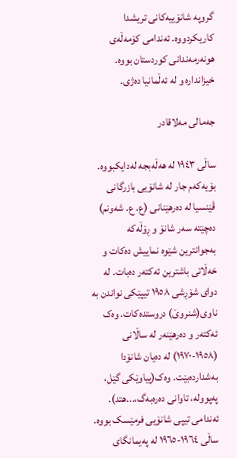گروپە شانۆییەکانی تریشدا کاریکردووە. ئەندامی کۆمەڵەی هونەرمەندانی کوردستان بووە. خیزاندارە و لە ئەڵمانیا دەژی.

جەمالی مەلاقادر

ساڵی ١٩٤٣ لە هەڵەبجە لەدایکبووە. بۆیەکەم جار لە شانۆیی بازرگانی ڤێنسیا لە دەرهێنانی (ع. ع. شەونم) دەچێتە سەر شانۆ و ڕۆڵەکە بەجوانترین شێوە نماییش دەکات و خەڵاتی باشترین ئەکتەر دەبات. لە دوای شۆڕشی ١٩٥٨ تیپێکی نواندن بە ناوی(شنروێ) دروستدەکات. وەک ئەکتەر و دەرهێنەر لە ساڵانی (١٩٥٨-١٩٧٠) لە دەیان شانۆدا بەشداردەبێت. وەک(پیاوێکی گێل، پەپوولە، تاوانی دەرەبەگ،...هتد). ئەندامی تیپی شانۆیی فرمێسک بووە. ساڵی ١٩٦٤-١٩٦٥ لە پەیمانگای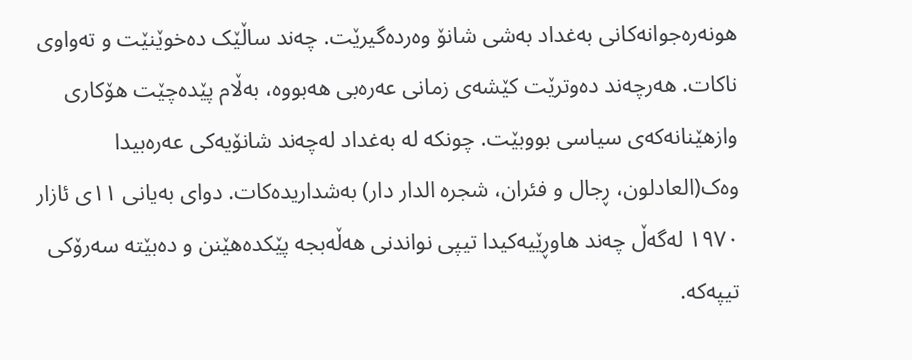هونەرەجوانەکانی بەغداد بەشی شانۆ وەردەگیرێت. چەند ساڵێک دەخوێنێت و تەواوی ناکات. هەرچەند دەوترێت کێشەی زمانی عەرەبی هەبووە، بەڵام پێدەچێت هۆکاری وازهێنانەکەی سیاسی بووبێت. چونکە لە بەغداد لەچەند شانۆیەکی عەرەبیدا وەک(العادلون، ڕجال و فئران، شجرە الدار دار) بەشداریدەکات. دوای بەیانی ١١ى ئازار ١٩٧٠ لەگەڵ چەند هاوڕێیەکیدا تیپی نواندنی هەڵەبجە پێکدەهێنن و دەبێتە سەرۆکی تیپەکە.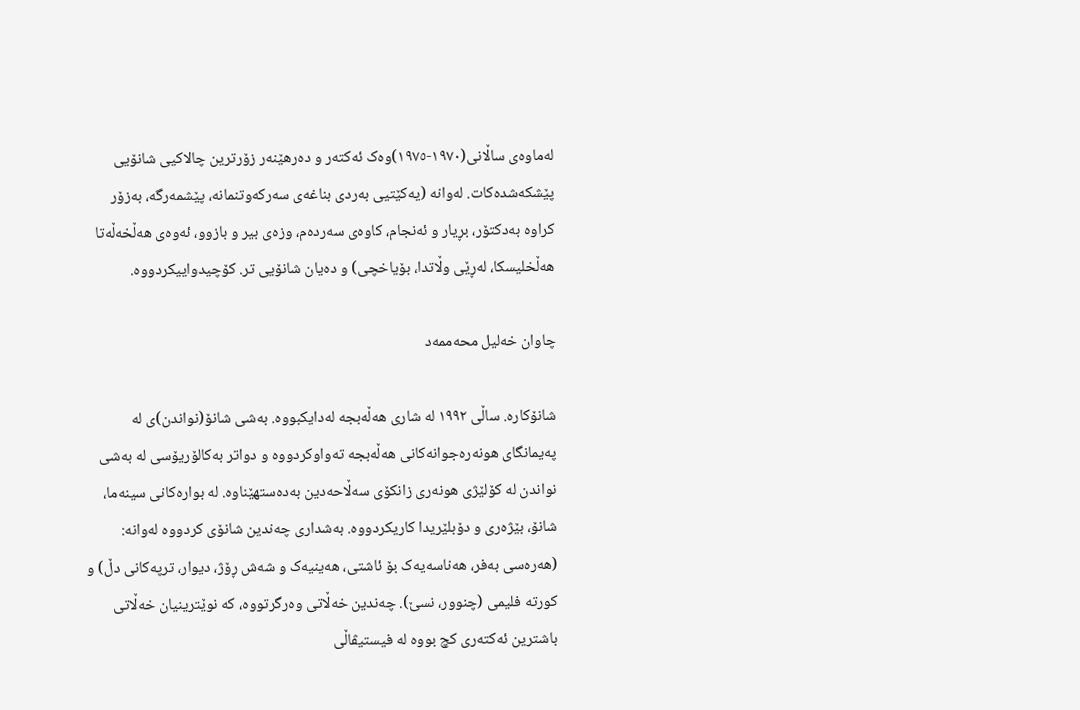لەماوەی ساڵانی(١٩٧٠-١٩٧٥)وەک ئەکتەر و دەرهێنەر زۆرترین چالاکیی شانۆیی پێشکەشدەکات. لەوانە (یەکێتیی بەردی بناغەی سەرکەوتنمانە، پێشمەرگە، بەزۆر کراوە بەدکتۆر، بڕیار و ئەنجام، کاوەی سەردەم، وزەی بیر و بازوو، ئەوەی هەڵخەڵەتا هەڵخلیسکا، لەڕێی وڵاتدا، بۆیاخچی) و دەیان شانۆیی تر. کۆچیدواییکردووە.

چاوان خەلیل محەممەد

شانۆکارە. ساڵی ١٩٩٢ لە شاری هەڵەبجە لەدایکبووە. بەشی شانۆ(نواندن)ی لە پەیمانگای هونەرەجوانەکانی هەڵەبجە تەواوکردووە و دواتر بەکالۆریۆسی لە بەشی نواندن لە کۆلێژی هونەری زانکۆی سەڵاحەدین بەدەستهێناوە. لە بوارەکانی سینەما، شانۆ، بێژەری و دۆبلێریدا کاریکردووە. بەشداری چەندین شانۆی کردووە لەوانە: (هەرەسی بەفر، هەناسەیەک بۆ ئاشتی، هەینیەک و شەش ڕۆژ، دیوار، ترپەکانی دڵ) و کورتە فلیمی (چنوور، نسێ). چەندین خەڵاتی وەرگرتووه،‌ کە نوێترینیان خەڵاتی باشترین ئەکتەری کچ بووە لە فیستیڤاڵی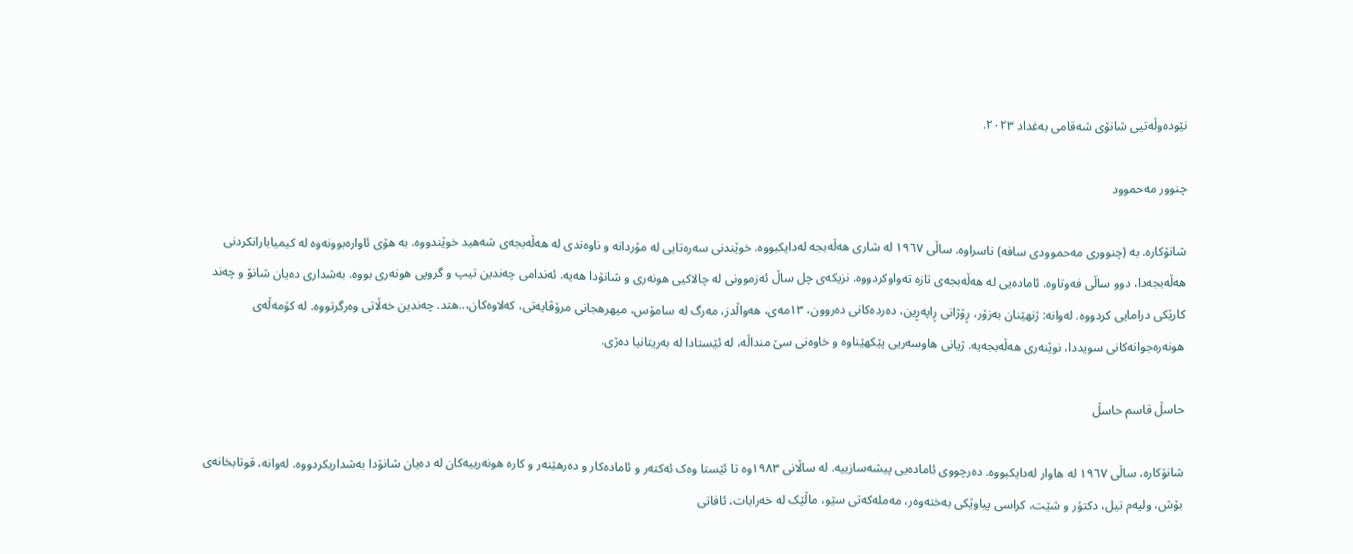نێودەوڵەتیی شانۆی شەقامی بەغداد ٢٠٢٣.

چنوور مەحموود

شانۆکارە. بە (چنووری مەحموودی سافە) ناسراوە. ساڵی ١٩٦٧ لە شاری هەڵەبجە لەدایکبووە. خوێندنی سەرەتایی لە مۆردانە و ناوەندی لە هەڵەبجەی شەهید خوێندووە. بە هۆی ئاوارەبوونەوە لە کیمیابارانکردنی هەڵەبجەدا، دوو ساڵی فەوتاوە. ئامادەیی لە هەڵەبجەی تازە تەواوکردووە. نزیکەی چل ساڵ ئەزموونی لە چالاکیی هونەری و شانۆدا هەیە. ئەندامی چەندین تیپ و گروپی هونەری بووە. بەشداری دەیان شانۆ و چەند کارێکی درامایی کردووە. لەوانە: ژنهێنان بەزۆر، ڕۆژانی ڕاپەڕین، دەردەکانی دەروون، ١٣مەی، هەواڵدز، مەرگ لە سامۆس، ميهرهجانی مرۆڤایەتی، کەلاوەکان،..هتد. چەندین خەڵاتی وەرگرتووە. لە کۆمەڵەی هونەرەجوانەکانی سویددا، نوێنەری هەڵەبجەیە. ژیانی هاوسەریی پێکهێناوە و خاوەنی سێ منداڵە، لە ئێستادا لە بەریتانیا دەژی.

حاسڵ قاسم حاسڵ

شانۆکارە، ساڵی ١٩٦٧ لە هاوار لەدایکبووە. دەرچووی ئامادەیی پیشەسازییە. لە ساڵانی ١٩٨٣وە تا ئێستا وەک ئەکتەر و ئامادەکار و دەرهێنەر و کارە هونەرییەکان لە دەیان شانۆدا بەشداریکردووە. لەوانە، قوتابخانەی بۆش، ولیەم تیل، دکتۆر و شێت، کراسی پیاوێکی بەختەوەر، مەملەکەتی سێو، ماڵێک لە خەرابات، ئافاتی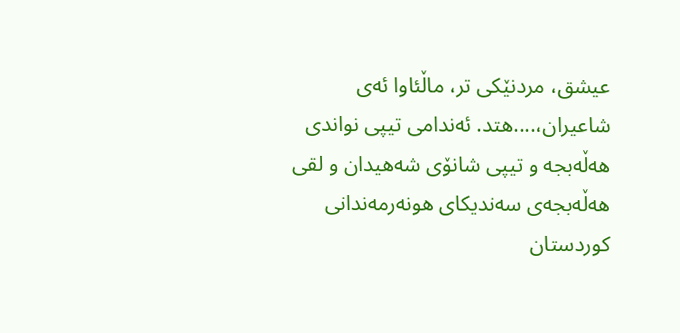عیشق، مردنێکی تر، ماڵئاوا ئەی شاعیران،....هتد. ئەندامی تیپی نواندی هەڵەبجە و تیپی شانۆی شەهیدان و لقی هەڵەبجەی سەندیکای هونەرمەندانی کوردستان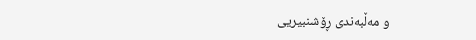و مەڵبەندی ڕۆشنبیریی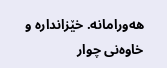هەورامانە. خێزاندارە و خاوەنی چوار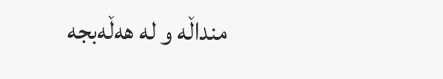منداڵە و لە هەڵەبجە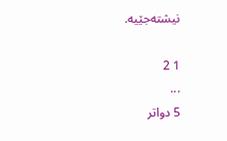نیشتەجێیە.

1 2
...
5 دواتر